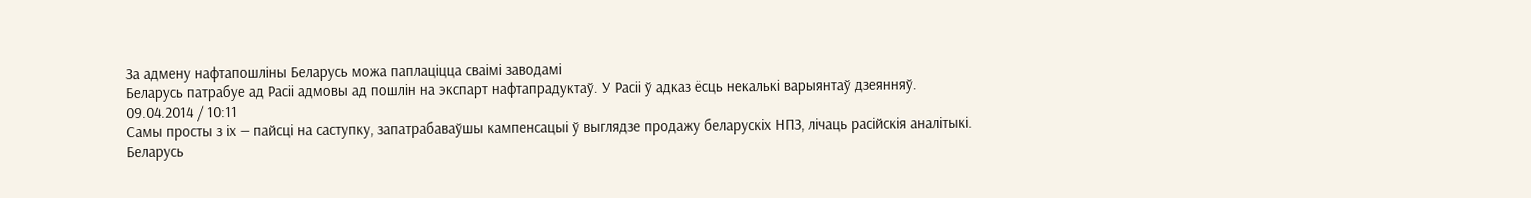За адмену нафтапошліны Беларусь можа паплаціцца сваімі заводамі
Беларусь патрабуе ад Расіі адмовы ад пошлін на экспарт нафтапрадуктаў. У Расіі ў адказ ёсць некалькі варыянтаў дзеянняў.
09.04.2014 / 10:11
Самы просты з іх — пайсці на саступку, запатрабаваўшы кампенсацыі ў выглядзе продажу беларускіх НПЗ, лічаць расійскія аналітыкі.
Беларусь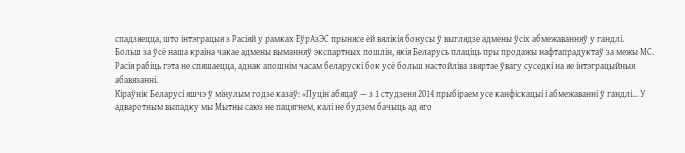спадзяецца, што інтэграцыя з Расіяй у рамках ЕўрАзЭС прынясе ёй вялікія бонусы ў выглядзе адмены ўсіх абмежаванняў у гандлі.
Больш за ўсё наша краіна чакае адмены выманняў экспартных пошлін, якія Беларусь плаціць пры продажы нафтапрадуктаў за межы МС.
Расія рабіць гэта не спяшаецца, аднак апошнім часам беларускі бок усё больш настойліва звяртае ўвагу суседкі на яе інтэграцыйныя абавязанні.
Кіраўнік Беларусі яшчэ ў мінулым годзе казаў: «Пуцін абяцаў — з 1 студзеня 2014 прыбіраем усе канфіскацыі і абмежаванні ў гандлі… У адваротным выпадку мы Мытны саюз не пацягнем, калі не будзем бачыць ад яго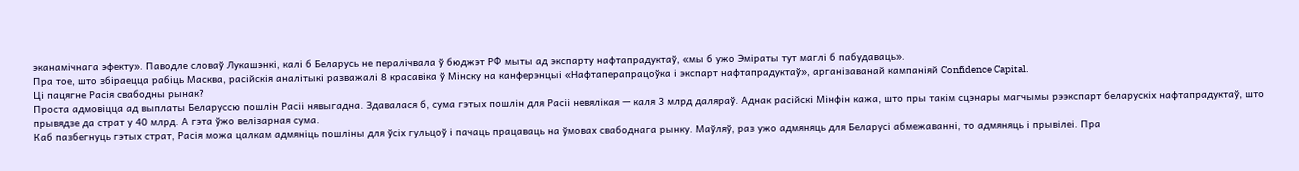эканамічнага эфекту». Паводле словаў Лукашэнкі, калі б Беларусь не пералічвала ў бюджэт РФ мыты ад экспарту нафтапрадуктаў, «мы б ужо Эміраты тут маглі б пабудаваць».
Пра тое, што збіраецца рабіць Масква, расійскія аналітыкі разважалі 8 красавіка ў Мінску на канферэнцыі «Нафтаперапрацоўка і экспарт нафтапрадуктаў», арганізаванай кампаніяй Confidence Capital.
Ці пацягне Расія свабодны рынак?
Проста адмовіцца ад выплаты Беларуссю пошлін Расіі нявыгадна. Здавалася б, сума гэтых пошлін для Расіі невялікая — каля 3 млрд даляраў. Аднак расійскі Мінфін кажа, што пры такім сцэнары магчымы рээкспарт беларускіх нафтапрадуктаў, што прывядзе да страт у 40 млрд. А гэта ўжо велізарная сума.
Каб пазбегнуць гэтых страт, Расія можа цалкам адмяніць пошліны для ўсіх гульцоў і пачаць працаваць на ўмовах свабоднага рынку. Маўляў, раз ужо адмяняць для Беларусі абмежаванні, то адмяняць і прывілеі. Пра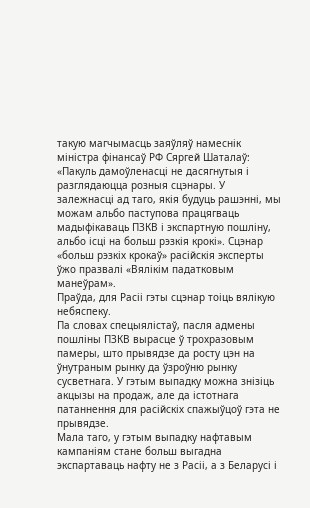такую магчымасць заяўляў намеснік міністра фінансаў РФ Сяргей Шаталаў: «Пакуль дамоўленасці не дасягнутыя і разглядаюцца розныя сцэнары. У залежнасці ад таго, якія будуць рашэнні, мы можам альбо паступова працягваць мадыфікаваць ПЗКВ і экспартную пошліну, альбо ісці на больш рэзкія крокі». Сцэнар «больш рэзкіх крокаў» расійскія эксперты ўжо празвалі «Вялікім падатковым манеўрам».
Праўда, для Расіі гэты сцэнар тоіць вялікую небяспеку.
Па словах спецыялістаў, пасля адмены пошліны ПЗКВ вырасце ў трохразовым памеры, што прывядзе да росту цэн на ўнутраным рынку да ўзроўню рынку сусветнага. У гэтым выпадку можна знізіць акцызы на продаж, але да істотнага патаннення для расійскіх спажыўцоў гэта не прывядзе.
Мала таго, у гэтым выпадку нафтавым кампаніям стане больш выгадна экспартаваць нафту не з Расіі, а з Беларусі і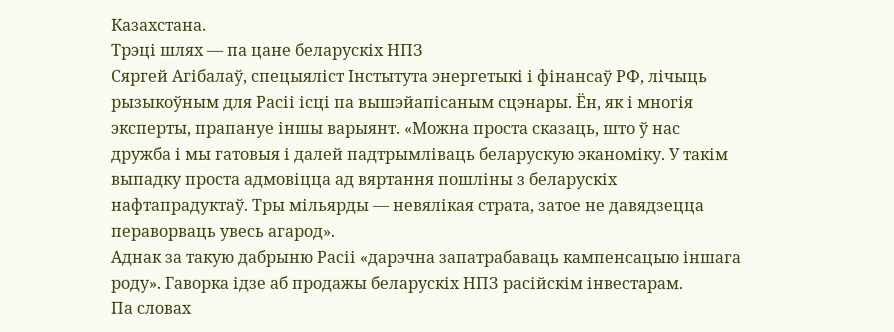Казахстана.
Трэці шлях — па цане беларускіх НПЗ
Сяргей Агібалаў, спецыяліст Інстытута энергетыкі і фінансаў РФ, лічыць рызыкоўным для Расіі ісці па вышэйапісаным сцэнары. Ён, як і многія эксперты, прапануе іншы варыянт. «Можна проста сказаць, што ў нас дружба і мы гатовыя і далей падтрымліваць беларускую эканоміку. У такім выпадку проста адмовіцца ад вяртання пошліны з беларускіх нафтапрадуктаў. Тры мільярды — невялікая страта, затое не давядзецца пераворваць увесь агарод».
Аднак за такую дабрыню Расіі «дарэчна запатрабаваць кампенсацыю іншага роду». Гаворка ідзе аб продажы беларускіх НПЗ расійскім інвестарам.
Па словах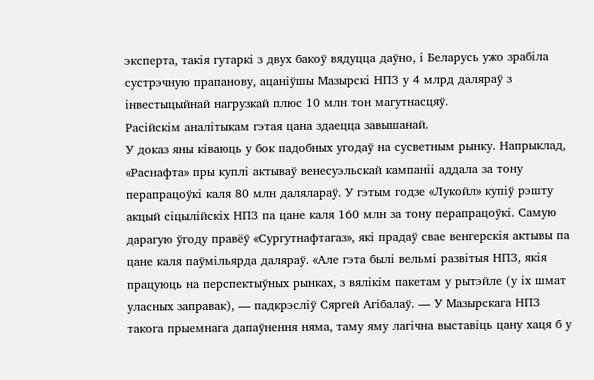эксперта, такія гутаркі з двух бакоў вядуцца даўно, і Беларусь ужо зрабіла сустрэчную прапанову, ацаніўшы Мазырскі НПЗ у 4 млрд даляраў з інвестыцыйнай нагрузкай плюс 10 млн тон магутнасцяў.
Расійскім аналітыкам гэтая цана здаецца завышанай.
У доказ яны ківаюць у бок падобных угодаў на сусветным рынку. Напрыклад, «Раснафта» пры куплі актываў венесуэльскай кампаніі аддала за тону перапрацоўкі каля 80 млн далялараў. У гэтым годзе «Лукойл» купіў рэшту акцый сіцылійскіх НПЗ па цане каля 160 млн за тону перапрацоўкі. Самую дарагую ўгоду правёў «Сургутнафтагаз», які прадаў свае венгерскія актывы па цане каля паўмільярда даляраў. «Але гэта былі вельмі развітыя НПЗ, якія працуюць на перспектыўных рынках, з вялікім пакетам у рытэйле (у іх шмат уласных заправак), — падкрэсліў Сяргей Агібалаў. — У Мазырскага НПЗ такога прыемнага дапаўнення няма, таму яму лагічна выставіць цану хаця б у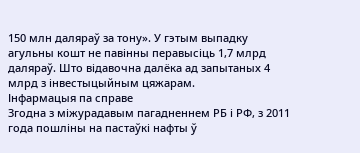150 млн даляраў за тону». У гэтым выпадку агульны кошт не павінны перавысіць 1,7 млрд даляраў. Што відавочна далёка ад запытаных 4 млрд з інвестыцыйным цяжарам.
Інфармацыя па справе
Згодна з міжурадавым пагадненнем РБ і РФ, з 2011 года пошліны на пастаўкі нафты ў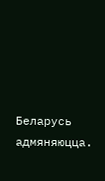Беларусь адмяняюцца.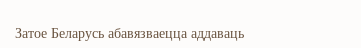Затое Беларусь абавязваецца аддаваць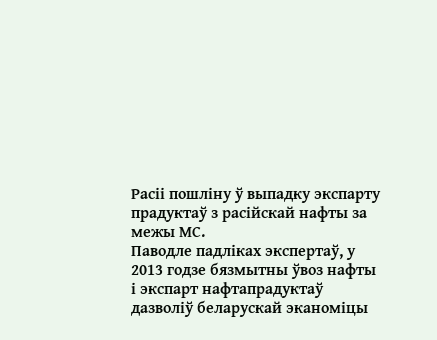Расіі пошліну ў выпадку экспарту прадуктаў з расійскай нафты за межы МС.
Паводле падліках экспертаў, у 2013 годзе бязмытны ўвоз нафты і экспарт нафтапрадуктаў дазволіў беларускай эканоміцы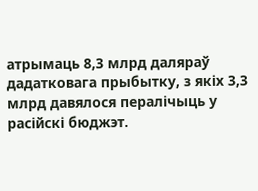атрымаць 8,3 млрд даляраў дадатковага прыбытку, з якіх 3,3 млрд давялося пералічыць у расійскі бюджэт.